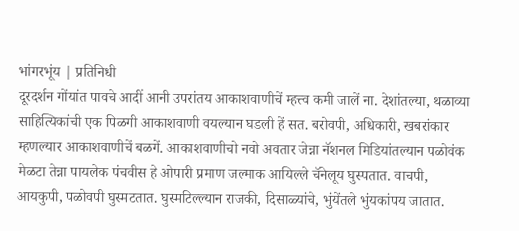भांगरभूंय | प्रतिनिधी
दूरदर्शन गोंयांत पावचे आदीं आनी उपरांतय आकाशवाणीचें म्हत्त्व कमी जालें ना. देशांतल्या, थळाव्या साहित्यिकांची एक पिळगी आकाशवाणी वयल्यान घडली हें सत. बरोवपी, अधिकारी, खबरांकार म्हणल्यार आकाशवाणीचें बळगें. आकाशवाणीचो नवो अवतार जेन्ना नॅशनल मिडियांतल्यान पळोवंक मेळटा तेन्ना पायलेक पंचवीस हे ओपारी प्रमाण जल्माक आयिल्ले चॅनेलूय घुस्पतात. वाचपी, आयकुपी, पळोवपी घुस्मटतात. घुस्मटिल्ल्यान राजकी, दिसाळ्यांचे, भुंयेंतले भुंयकांपय जातात.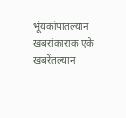भूंयकांपातल्यान खबरांकाराक एके खबरेंतल्यान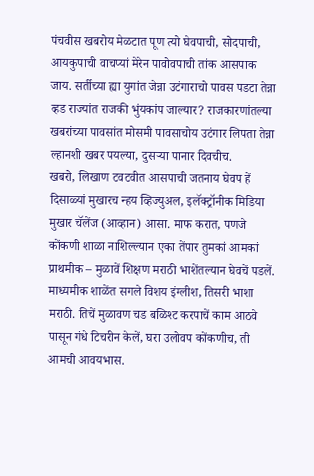पंचवीस खबरोय मेळटात पूण त्यो घेवपाची, सोदपाची, आयकुपाची वाचप्यां मेरेन पावोवपाची तांक आसपाक जाय. सर्तीच्या ह्या युगांत जेन्ना उटंगाराचो पावस पडटा तेन्ना व्हड राज्यांत राजकी भुंयकांप जाल्यार? राजकारणांतल्या खबरांच्या पावसांत मोसमी पावसाचोय उटंगार लिपता तेन्ना ल्हानशी खबर पयल्या, दुसऱ्या पानार दिवचीच.
खबरो, लिखाण टवटवीत आसपाची जतनाय घेवप हें दिसाळ्यां मुखारच न्हय व्हिज्युअल, इलॅक्ट्रॉनीक मिडिया मुखार चॅलेंज (आव्हान) आसा. माफ करात, पणजे कोंकणी शाळा नाशिल्ल्यान एका तेंपार तुमकां आमकां प्राथमीक – मुळावें शिक्षण मराठी भाशेंतल्यान घेवचें पडलें. माध्यमीक शाळेंत सगले विशय इंग्लीश, तिसरी भाशा मराठी. तिचें मुळावण चड बळिश्ट करपाचें काम आठवे पासून गंधे टिचरीन केलें, घरा उलोवप कोंकणीच, ती आमची आवयभास.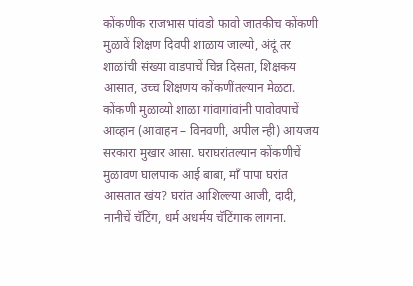कोंकणीक राजभास पांवडो फावो जातकीच कोंकणी मुळावें शिक्षण दिवपी शाळाय जाल्यो, अंदूं तर शाळांची संख्या वाडपाचें चिन्न दिसता, शिक्षकय आसात, उच्च शिक्षणय कोंकणींतल्यान मेळटा. कोंकणी मुळाव्यो शाळा गांवागांवांनी पावोवपाचें आव्हान (आवाहन – विनवणी, अपील न्ही) आयजय सरकारा मुखार आसा. घराघरांतल्यान कोंकणीचें मुळावण घालपाक आई बाबा, माँ पापा घरांत आसतात खंय? घरांत आशिल्ल्या आजी, दादी, नानीचें चॅटिंग, धर्म अधर्मय चॅटिंगाक लागना.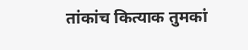तांकांच कित्याक तुमकां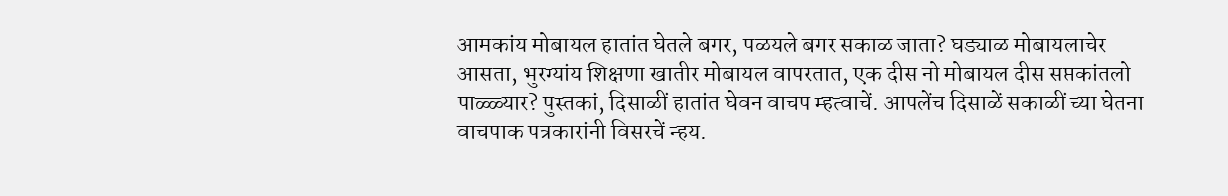आमकांय मोबायल हातांत घेतले बगर, पळयले बगर सकाळ जाता? घड्याळ मोबायलाचेर आसता, भुरग्यांय शिक्षणा खातीर मोबायल वापरतात, एक दीस नो मोबायल दीस सप्तकांतलो पाळ्ळ्यार? पुस्तकां, दिसाळीं हातांत घेवन वाचप म्हत्वाचें. आपलेंच दिसाळें सकाळीं च्या घेतना वाचपाक पत्रकारांनी विसरचें न्हय.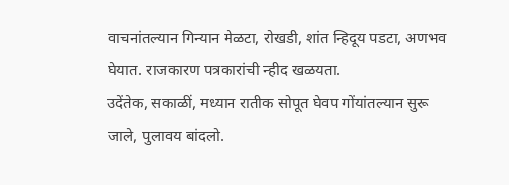वाचनांतल्यान गिन्यान मेळटा, रोखडी, शांत न्हिदूय पडटा, अणभव घेयात. राजकारण पत्रकारांची न्हीद खळयता.
उदेंतेक, सकाळीं, मध्यान रातीक सोपूत घेवप गोंयांतल्यान सुरू जाले, पुलावय बांदलो.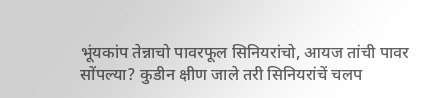भूंयकांप तेन्नाचो पावरफूल सिनियरांचो, आयज तांची पावर सोंपल्या? कुडीन क्षीण जाले तरी सिनियरांचें चलप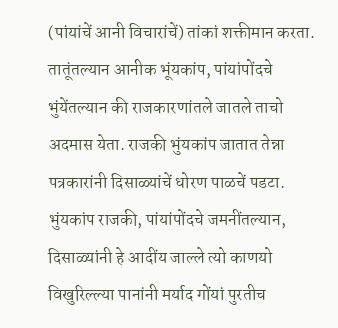(पांयांचें आनी विचारांचें) तांकां शक्तीमान करता. तातूंतल्यान आनीक भूंयकांप, पांयांपोंदचे भुंयेंतल्यान की राजकारणांतले जातले ताचो अदमास येता. राजकी भुंयकांप जातात तेन्ना पत्रकारांनी दिसाळ्यांचें धोरण पाळचें पडटा. भुंयकांप राजकी, पांयांपोंदचे जमनींतल्यान, दिसाळ्यांनी हे आदींय जाल्ले त्यो काणयो विखुरिल्ल्या पानांनी मर्याद गोंयां पुरतीच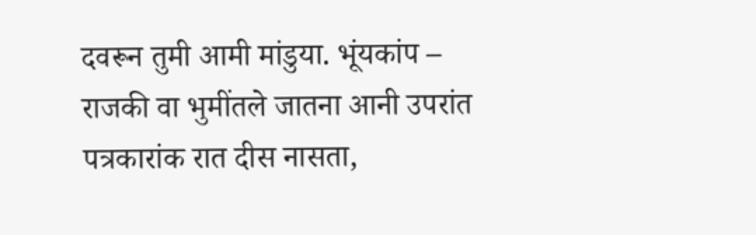दवरून तुमी आमी मांडुया. भूंयकांप – राजकी वा भुमींतले जातना आनी उपरांत पत्रकारांक रात दीस नासता,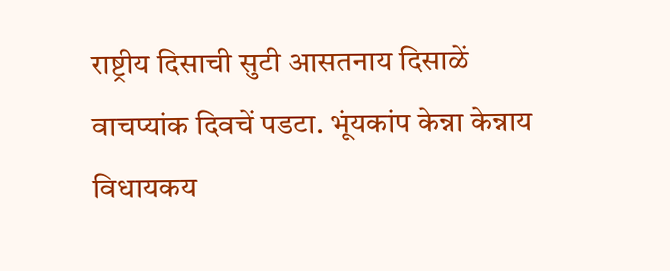राष्ट्रीय दिसाची सुटी आसतनाय दिसाळें वाचप्यांक दिवचें पडटा. भूंयकांप केन्ना केन्नाय विधायकय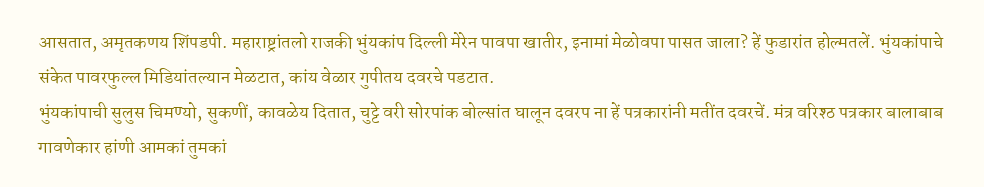आसतात, अमृतकणय शिंपडपी. महाराष्ट्रांतलो राजकी भुंयकांप दिल्ली मेरेन पावपा खातीर, इनामां मेळोवपा पासत जाला? हें फुडारांत होल्मतलें. भुंयकांपाचे संकेत पावरफुल्ल मिडियांतल्यान मेळटात, कांय वेळार गुपीतय दवरचे पडटात.
भुंयकांपाची सुलुस चिमण्यो, सुकणीं, कावळेय दितात, चुट्टे वरी सोरपांक बोल्सांत घालून दवरप ना हें पत्रकारांनी मतींत दवरचें. मंत्र वरिश्ठ पत्रकार बालाबाब गावणेकार हांणी आमकां तुमकां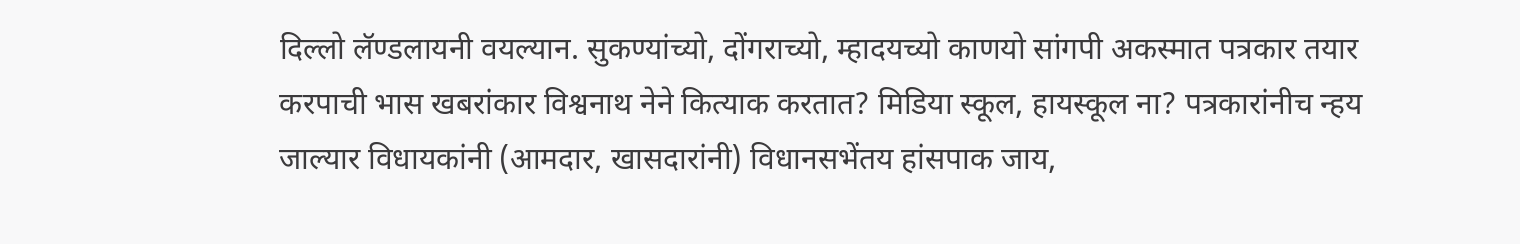दिल्लो लॅण्डलायनी वयल्यान. सुकण्यांच्यो, दोंगराच्यो, म्हादयच्यो काणयो सांगपी अकस्मात पत्रकार तयार करपाची भास खबरांकार विश्वनाथ नेने कित्याक करतात? मिडिया स्कूल, हायस्कूल ना? पत्रकारांनीच न्हय जाल्यार विधायकांनी (आमदार, खासदारांनी) विधानसभेंतय हांसपाक जाय,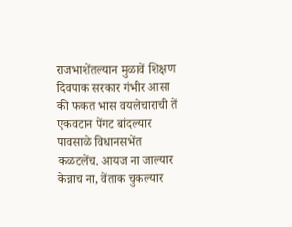राजभाशेंतल्यान मुळावें शिक्षण दिवपाक सरकार गंभीर आसा की फकत भास वयलेचाराची तें एकवटान पेंगट बांदल्यार पावसाळे विधानसभेंत कळटलेंच. आयज ना जाल्यार केन्नाच ना, वेंताक चुकल्यार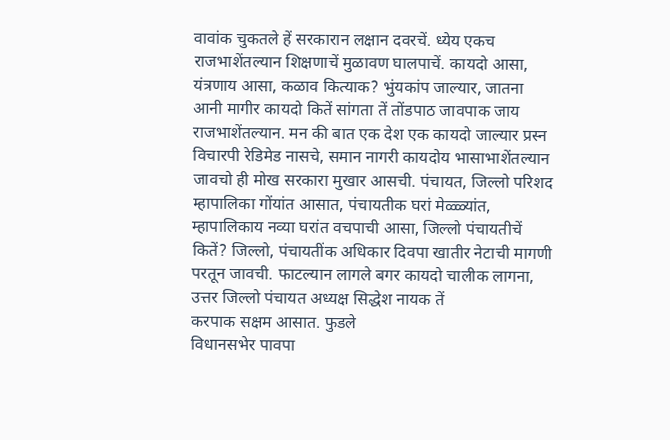वावांक चुकतले हें सरकारान लक्षान दवरचें. ध्येय एकच राजभाशेंतल्यान शिक्षणाचें मुळावण घालपाचें. कायदो आसा, यंत्रणाय आसा, कळाव कित्याक? भुंयकांप जाल्यार, जातना आनी मागीर कायदो कितें सांगता तें तोंडपाठ जावपाक जाय राजभाशेंतल्यान. मन की बात एक देश एक कायदो जाल्यार प्रस्न विचारपी रेडिमेड नासचे, समान नागरी कायदोय भासाभाशेंतल्यान जावचो ही मोख सरकारा मुखार आसची. पंचायत, जिल्लो परिशद म्हापालिका गोंयांत आसात, पंचायतीक घरां मेळ्ळ्यांत, म्हापालिकाय नव्या घरांत वचपाची आसा, जिल्लो पंचायतीचें कितें? जिल्लो, पंचायतींक अधिकार दिवपा खातीर नेटाची मागणी परतून जावची. फाटल्यान लागले बगर कायदो चालीक लागना, उत्तर जिल्लो पंचायत अध्यक्ष सिद्धेश नायक तें
करपाक सक्षम आसात. फुडले
विधानसभेर पावपा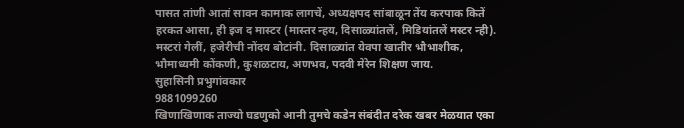पासत तांणी आतां सावन कामाक लागचें, अध्यक्षपद सांबाळून तेंय करपाक कितें हरकत आसा, ही इज द मास्टर (मास्तर न्हय, दिसाळ्यांतलें, मिडियांतलें मस्टर न्ही). मस्टरां गेलीं, हजेरीची नोंदय बोटांनी. दिसाळ्यांत येवपा खातीर भौभाशीक, भौमाध्यमी कोंकणी, कुशळटाय, अणभव, पदवी मेरेन शिक्षण जाय.
सुहासिनी प्रभुगांवकार
9881099260
खिणाखिणाक ताज्यो घडणुको आनी तुमचे कडेन संबंदीत दरेक खबर मेळयात एका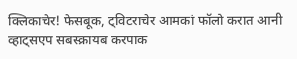क्लिकाचेर! फेसबूक, ट्विटराचेर आमकां फॉलो करात आनी व्हाट्सएप सबस्क्रायब करपाक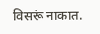विसरूं नाकात.